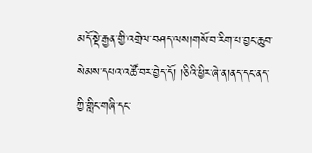མདོ་སྡེ་རྒྱན་གྱི་འགྲེལ་བཤད་ལས།གསོ་བ་རིག་པ་བྱང་ཆུབ་སེམས་དཔའ་འཚོ་བར་བྱེད་དོ། །ཅིའི་ཕྱིར་ཞེ་ན།ནད་དང་ནད་ཀྱི་གླིང་གཞི་དང་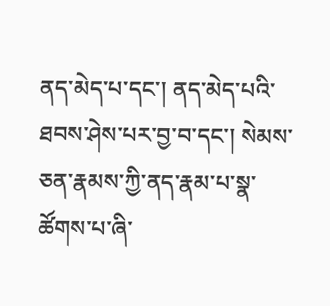ནད་མེད་པ་དང་། ནད་མེད་པའི་ཐབས་ཤེས་པར་བྱ་བ་དང་། སེམས་ཅན་རྣམས་ཀྱི་ནད་རྣམ་པ་སྣ་ཚོགས་པ་ཞི་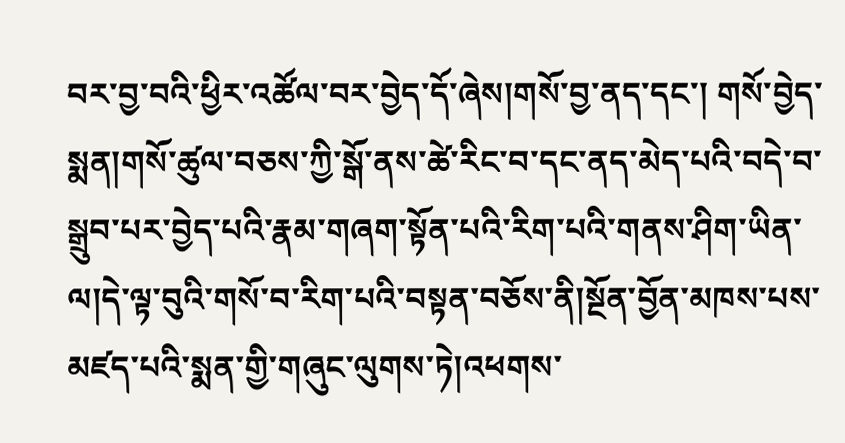བར་བྱ་བའི་ཕྱིར་འཚོལ་བར་བྱེད་དོ་ཞེས།གསོ་བྱ་ནད་དང་། གསོ་བྱེད་སྨན།གསོ་ཚུལ་བཅས་ཀྱི་སྒོ་ནས་ཚེ་རིང་བ་དང་ནད་མེད་པའི་བདེ་བ་སྒྲུབ་པར་བྱེད་པའི་རྣམ་གཞག་སྟོན་པའི་རིག་པའི་གནས་ཤིག་ཡིན་ལ།དེ་ལྟ་བུའི་གསོ་བ་རིག་པའི་བསྟན་བཅོས་ནི།སྔོན་བྱོན་མཁས་པས་མཛད་པའི་སྨན་གྱི་གཞུང་ལུགས་ཏེ།འཕགས་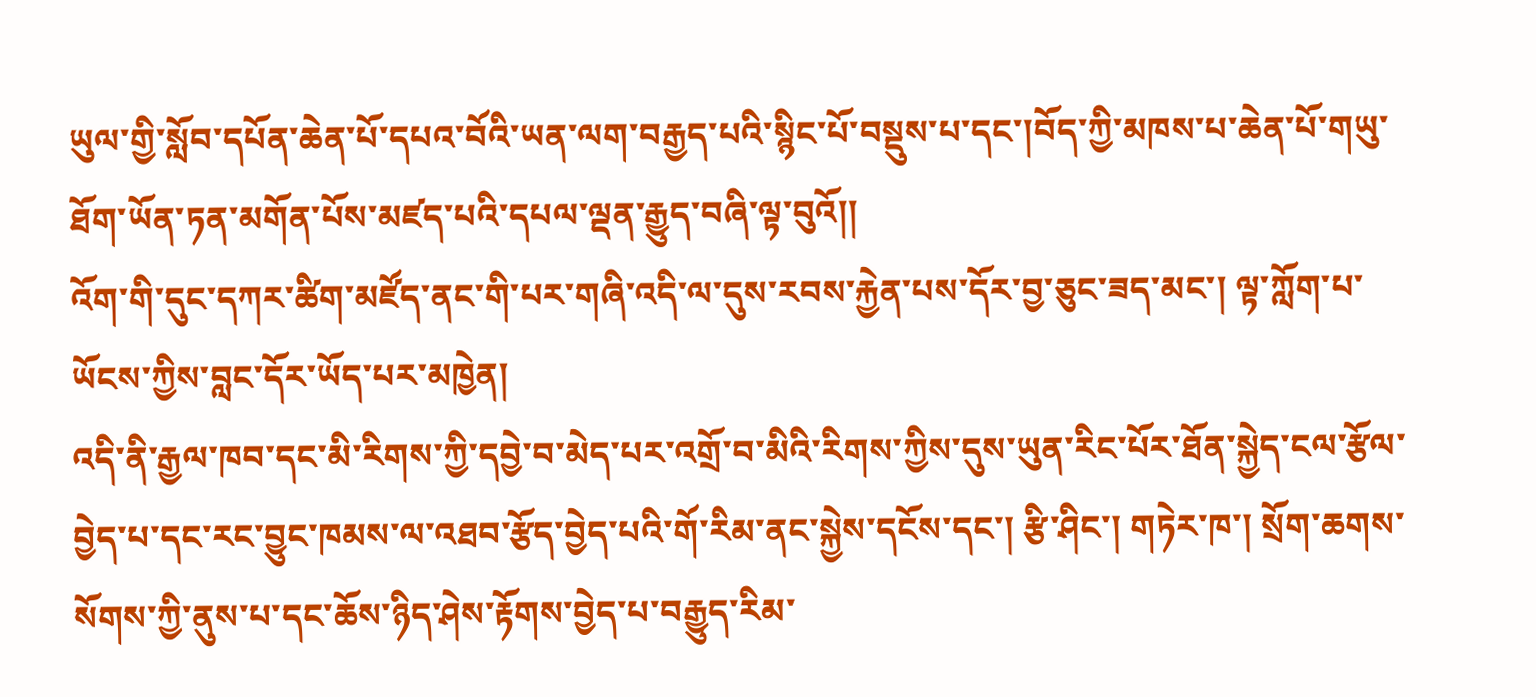ཡུལ་གྱི་སློབ་དཔོན་ཆེན་པོ་དཔའ་བོའི་ཡན་ལག་བརྒྱད་པའི་སྙིང་པོ་བསྡུས་པ་དང་།བོད་ཀྱི་མཁས་པ་ཆེན་པོ་གཡུ་ཐོག་ཡོན་ཏན་མགོན་པོས་མཛད་པའི་དཔལ་ལྡན་རྒྱུད་བཞི་ལྟ་བུའོ།།
འོག་གི་དུང་དཀར་ཚིག་མཛོད་ནང་གི་པར་གཞི་འདི་ལ་དུས་རབས་རྐྱེན་པས་དོར་བྱ་ཅུང་ཟད་མང་། ལྟ་ཀློག་པ་ཡོངས་ཀྱིས་བླང་དོར་ཡོད་པར་མཁྱེན།
འདི་ནི་རྒྱལ་ཁབ་དང་མི་རིགས་ཀྱི་དབྱེ་བ་མེད་པར་འགྲོ་བ་མིའི་རིགས་ཀྱིས་དུས་ཡུན་རིང་པོར་ཐོན་སྐྱེད་ངལ་རྩོལ་བྱེད་པ་དང་རང་བྱུང་ཁམས་ལ་འཐབ་རྩོད་བྱེད་པའི་གོ་རིམ་ནང་སྐྱེས་དངོས་དང་། རྩི་ཤིང་། གཏེར་ཁ་། སྲོག་ཆགས་སོགས་ཀྱི་ནུས་པ་དང་ཆོས་ཉིད་ཤེས་རྟོགས་བྱེད་པ་བརྒྱུད་རིམ་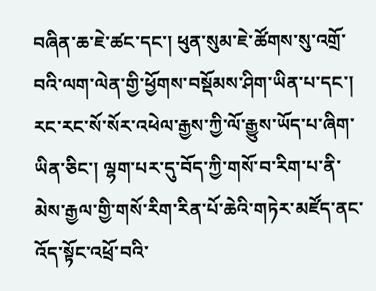བཞིན་ཆ་ཇེ་ཚང་དང་། ཕུན་སུམ་ཇེ་ཚོགས་སུ་འགྲོ་བའི་ལག་ལེན་གྱི་ཕྱོགས་བསྡོམས་ཤིག་ཡིན་པ་དང་། རང་རང་སོ་སོར་འཕེལ་རྒྱས་ཀྱི་ལོ་རྒྱུས་ཡོད་པ་ཞིག་ཡིན་ཅིང་། ལྷག་པར་དུ་བོད་ཀྱི་གསོ་བ་རིག་པ་ནི་མེས་རྒྱལ་གྱི་གསོ་རིག་རིན་པོ་ཆེའི་གཏེར་མཛོད་ནང་འོད་སྟོང་འཕྲོ་བའི་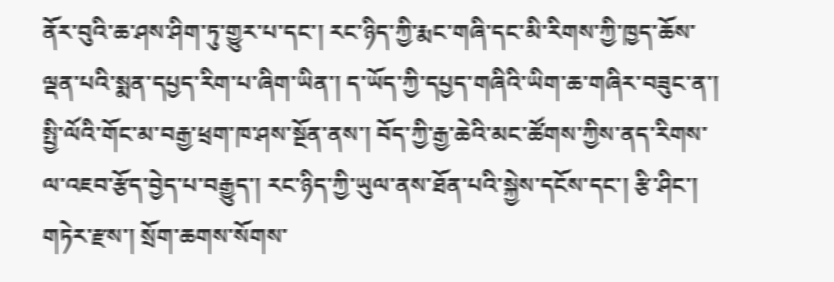ནོར་བུའི་ཆ་ཤས་ཤིག་ཏུ་གྱུར་པ་དང་། རང་ཉིད་ཀྱི་རྨང་གཞི་དང་མི་རིགས་ཀྱི་ཁྱད་ཆོས་ལྡན་པའི་སྨན་དཔྱད་རིག་པ་ཞིག་ཡིན་། ད་ཡོད་ཀྱི་དཔྱད་གཞིའི་ཡིག་ཆ་གཞིར་བཟུང་ན་། སྤྱི་ལོའི་གོང་མ་བརྒྱ་ཕྲག་ཁ་ཤས་སྔོན་ནས་། བོད་ཀྱི་རྒྱ་ཆེའི་མང་ཚོགས་ཀྱིས་ནད་རིགས་ལ་འཇབ་རྩོད་བྱེད་པ་བརྒྱུད་། རང་ཉིད་ཀྱི་ཡུལ་ནས་ཐོན་པའི་སྐྱེས་དངོས་དང་། རྩི་ཤིང་། གཏེར་རྫས་། སྲོག་ཆགས་སོགས་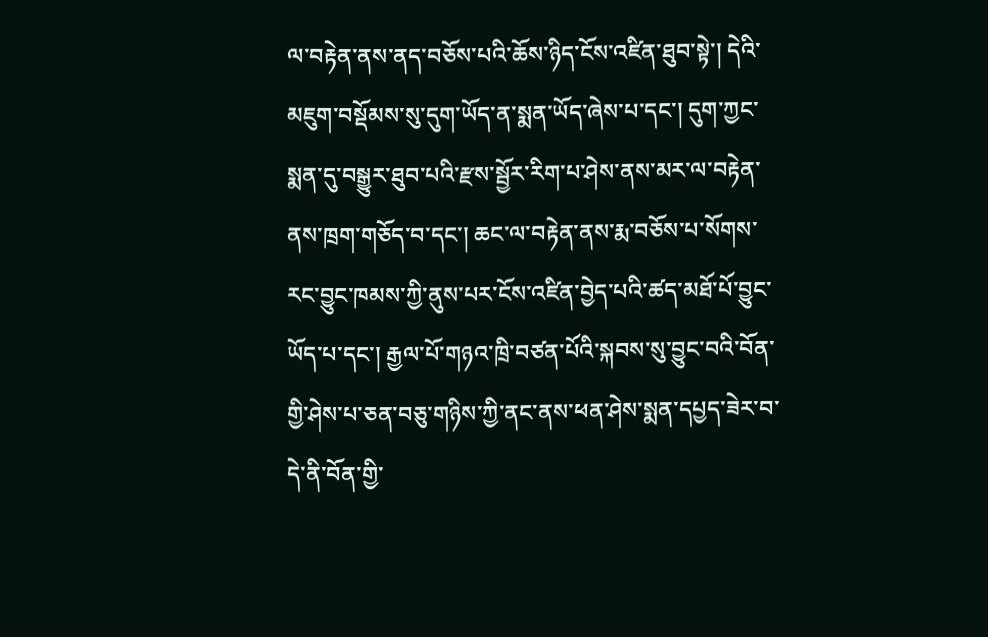ལ་བརྟེན་ནས་ནད་བཅོས་པའི་ཆོས་ཉིད་ངོས་འཛིན་ཐུབ་སྟེ་། དེའི་མཇུག་བསྡོམས་སུ་དུག་ཡོད་ན་སྨན་ཡོད་ཞེས་པ་དང་། དུག་ཀྱང་སྨན་དུ་བསྒྱུར་ཐུབ་པའི་རྫས་སྦྱོར་རིག་པ་ཤེས་ནས་མར་ལ་བརྟེན་ནས་ཁྲག་གཅོད་བ་དང་། ཆང་ལ་བརྟེན་ནས་རྨ་བཅོས་པ་སོགས་རང་བྱུང་ཁམས་ཀྱི་ནུས་པར་ངོས་འཛིན་བྱེད་པའི་ཚད་མཐོ་པོ་བྱུང་ཡོད་པ་དང་། རྒྱལ་པོ་གཉའ་ཁྲི་བཙན་པོའི་སྐབས་སུ་བྱུང་བའི་བོན་གྱི་ཤེས་པ་ཅན་བཅུ་གཉིས་ཀྱི་ནང་ནས་ཕན་ཤེས་སྨན་དཔྱད་ཟེར་བ་དེ་ནི་བོན་གྱི་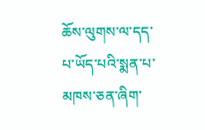ཆོས་ལུགས་ལ་དད་པ་ཡོད་པའི་སྨན་པ་མཁས་ཅན་ཞིག་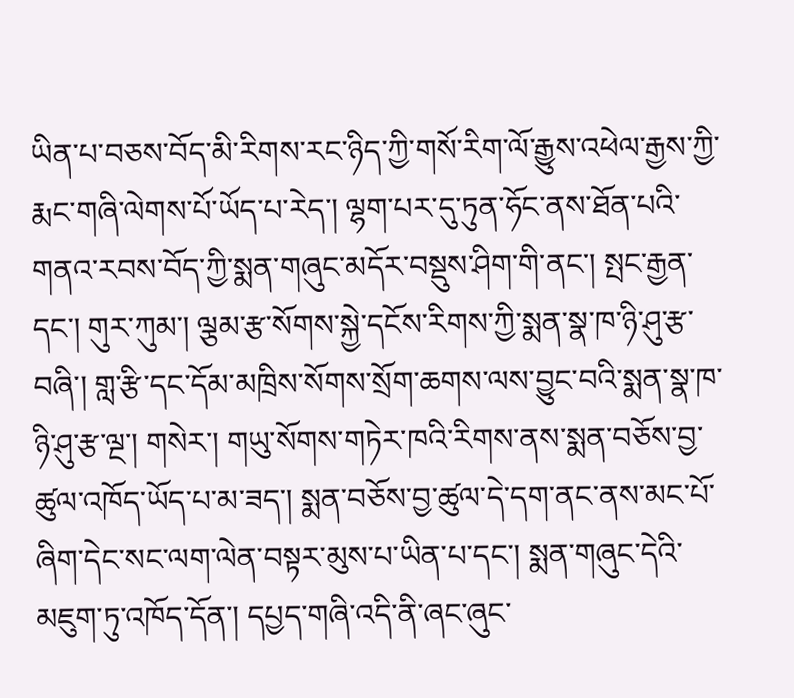ཡིན་པ་བཅས་བོད་མི་རིགས་རང་ཉིད་ཀྱི་གསོ་རིག་ལོ་རྒྱུས་འཕེལ་རྒྱས་ཀྱི་རྨང་གཞི་ལེགས་པོ་ཡོད་པ་རེད་། ལྷག་པར་དུ་ཏུན་ཧོང་ནས་ཐོན་པའི་གནའ་རབས་བོད་ཀྱི་སྨན་གཞུང་མདོར་བསྡུས་ཤིག་གི་ནང་། སྤང་རྒྱན་དང་། གུར་ཀུམ་། ལྕམ་རྩ་སོགས་སྐྱེ་དངོས་རིགས་ཀྱི་སྨན་སྣ་ཁ་ཉི་ཤུ་རྩ་བཞི་། གླ་རྩི་དང་དོམ་མཁྲིས་སོགས་སྲོག་ཆགས་ལས་བྱུང་བའི་སྨན་སྣ་ཁ་ཉི་ཤུ་རྩ་ལྔ་། གསེར་། གཡུ་སོགས་གཏེར་ཁའི་རིགས་ནས་སྨན་བཅོས་བྱ་ཚུལ་འཁོད་ཡོད་པ་མ་ཟད་། སྨན་བཅོས་བྱ་ཚུལ་དེ་དག་ནང་ནས་མང་པོ་ཞིག་དེང་སང་ལག་ལེན་བསྟར་མུས་པ་ཡིན་པ་དང་། སྨན་གཞུང་དེའི་མཇུག་ཏུ་འཁོད་དོན་། དཔྱད་གཞི་འདི་ནི་ཞང་ཞུང་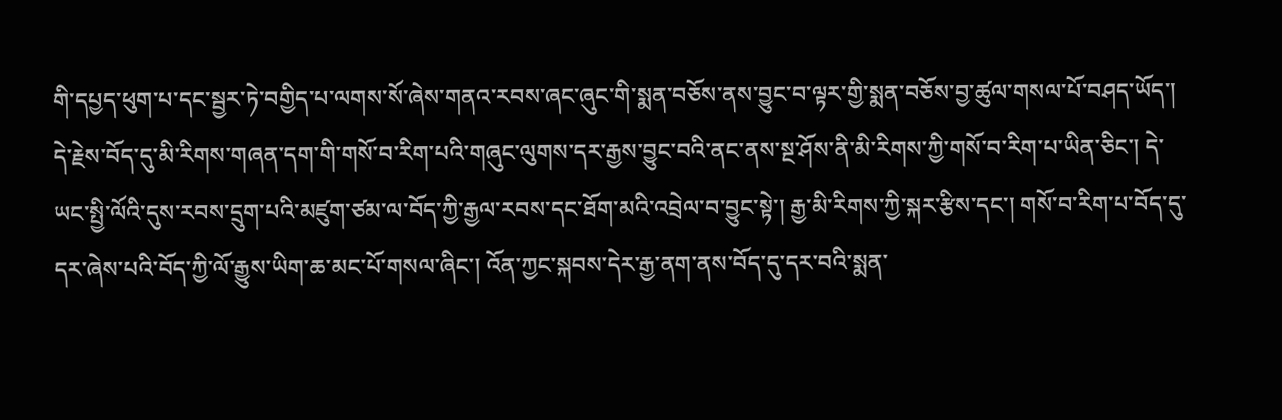གི་དཔྱད་ཕུག་པ་དང་སྦྱར་ཏེ་བགྱིད་པ་ལགས་སོ་ཞེས་གནའ་རབས་ཞང་ཞུང་གི་སྨན་བཅོས་ནས་བྱུང་བ་ལྟར་གྱི་སྨན་བཅོས་བྱ་ཚུལ་གསལ་པོ་བཤད་ཡོད་། དེ་རྗེས་བོད་དུ་མི་རིགས་གཞན་དག་གི་གསོ་བ་རིག་པའི་གཞུང་ལུགས་དར་རྒྱས་བྱུང་བའི་ནང་ནས་སྔ་ཤོས་ནི་མི་རིགས་ཀྱི་གསོ་བ་རིག་པ་ཡིན་ཅིང་། དེ་ཡང་སྤྱི་ལོའི་དུས་རབས་དྲུག་པའི་མཛུག་ཙམ་ལ་བོད་ཀྱི་རྒྱལ་རབས་དང་ཐོག་མའི་འབྲེལ་བ་བྱུང་སྟེ་། རྒྱ་མི་རིགས་ཀྱི་སྐར་རྩིས་དང་། གསོ་བ་རིག་པ་བོད་དུ་དར་ཞེས་པའི་བོད་ཀྱི་ལོ་རྒྱུས་ཡིག་ཆ་མང་པོ་གསལ་ཞིང་། འོན་ཀྱང་སྐབས་དེར་རྒྱ་ནག་ནས་བོད་དུ་དར་བའི་སྨན་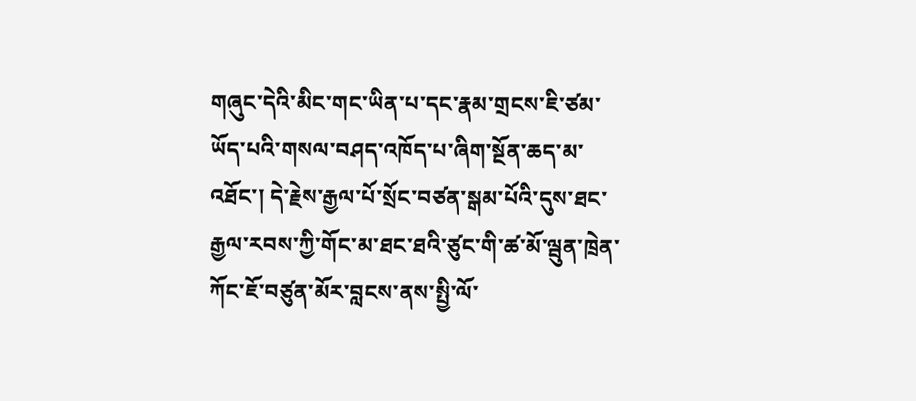གཞུང་དེའི་མིང་གང་ཡིན་པ་དང་རྣམ་གྲངས་ཇི་ཙམ་ཡོད་པའི་གསལ་བཤད་འཁོད་པ་ཞིག་སྔོན་ཆད་མ་འཐོང་། དེ་རྗེས་རྒྱལ་པོ་སྲོང་བཙན་སྒམ་པོའི་དུས་ཐང་རྒྱལ་རབས་ཀྱི་གོང་མ་ཐང་ཐའི་ཙུང་གི་ཚ་མོ་ལྦུན་ཁྲེན་ཀོང་ཇོ་བཙུན་མོར་བླངས་ནས་སྤྱི་ལོ་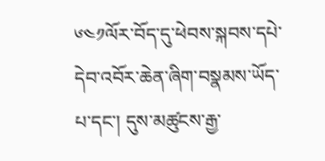༦༤༡ལོར་བོད་དུ་ཕེབས་སྐབས་དཔེ་དེབ་འབོར་ཆེན་ཞིག་བསྣམས་ཡོད་པ་དང་། དུས་མཚུངས་རྒྱ་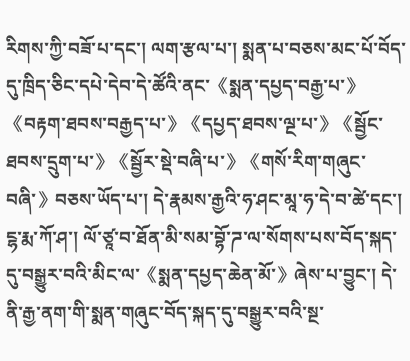རིགས་ཀྱི་བཟོ་པ་དང་། ལག་རྩལ་པ་། སྨན་པ་བཅས་མང་པོ་བོད་དུ་ཁྲིད་ཅིང་དཔེ་དེབ་དེ་ཚོའི་ནང་《སྨན་དཔྱད་བརྒྱ་པ་》《བརྟག་ཐབས་བརྒྱད་པ་》《དཔྱད་ཐབས་ལྔ་པ་》《སྦྱོང་ཐབས་དྲུག་པ་》《སྦྱོར་སྡེ་བཞི་པ་》《གསོ་རིག་གཞུང་བཞི་》བཅས་ཡོད་པ་། དེ་རྣམས་རྒྱའི་ཧ་ཤང་མཱ་ཧ་དེ་བ་ཚེ་དང་། ངྷ་རྨ་ཀོ་ཤ་། ལོ་ཙཱ་བ་ཐོན་མི་སམ་བྷོ་ཌ་ལ་སོགས་པས་བོད་སྐད་དུ་བསྒྱུར་བའི་མིང་ལ་《སྨན་དཔྱད་ཆེན་མོ་》ཞེས་པ་བྱུང་། དེ་ནི་རྒྱ་ནག་གི་སྨན་གཞུང་བོད་སྐད་དུ་བསྒྱུར་བའི་སྔ་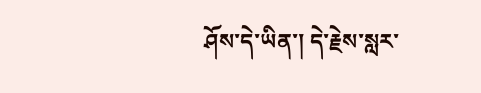ཤོས་དེ་ཡིན་། དེ་རྗེས་སླར་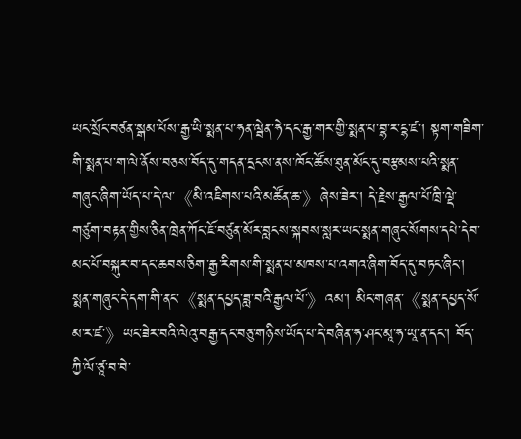ཡང་སྲོང་བཙན་སྒམ་པོས་རྒྱ་ཡི་སྨན་པ་ཧན་ལྦེན་ཧེ་དང་རྒྱ་གར་གྱི་སྨན་པ་བྷ་ར་ངྷ་ཛ་། སྟག་གཟིག་གི་སྨན་པ་ག་ལེ་ནོས་བཅས་བོད་དུ་གདན་དྲངས་ནས་ཁོང་ཚོས་ཐུན་མོང་དུ་བརྩམས་པའི་སྨན་གཞུང་ཞིག་ཡོད་པ་དེ་ལ་《མི་འཇིགས་པའི་མཚོན་ཆ་》ཞེས་ཟེར་། དེ་རྗེས་རྒྱལ་པོ་ཁྲི་ལྡེ་གཙུག་བརྟན་གྱིས་ཅིན་ཁྲེན་ཀོང་ཇོ་བཙུན་མོར་བླངས་སྐབས་སླར་ཡང་སྨན་གཞུང་སོགས་དཔེ་དེབ་མང་པོ་བསྐུར་བ་དང་ཆབས་ཅིག་རྒྱ་རིགས་གི་སྨན་པ་མཁས་པ་འགའ་ཞིག་བོད་དུ་བཏང་ཞིང་། སྨན་གཞུང་དེ་དག་གི་ནང་《སྨན་དཔྱད་ཟླ་བའི་རྒྱལ་པོ་》འམ་། མིང་གཞན་《སྨན་དཔྱད་སོ་མ་ར་ཛ་》ཡང་ཟེར་བའི་ལེའུ་བརྒྱ་དང་བཅུ་གཉིས་ཡོད་པ་དེ་བཞིན་ཧ་ཤང་མཱ་ཧ་ཡཱ་ན་དང་། བོད་ཀྱི་ལོ་ཙཱ་བ་བེ་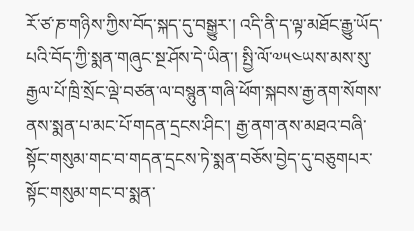རོ་ཙ་ཎ་གཉིས་ཀྱིས་བོད་སྐད་དུ་བསྒྱུར་། འདི་ནི་ད་ལྟ་མཐོང་རྒྱུ་ཡོད་པའི་བོད་ཀྱི་སྨན་གཞུང་སྔ་ཤོས་དེ་ཡིན་། སྤྱི་ལོ་༧༥༤ཡས་མས་སུ་རྒྱལ་པོ་ཁྲི་སྲོང་ལྡེ་བཙན་ལ་བསྙུན་གཞི་ཕོག་སྐབས་རྒྱ་ནག་སོགས་ནས་སྨན་པ་མང་པོ་གདན་དྲངས་ཤིང་། རྒྱ་ནག་ནས་མཐའ་བཞི་སྟོང་གསུམ་གང་བ་གདན་དྲངས་ཏེ་སྨན་བཅོས་བྱེད་དུ་བཅུགཔར་སྟོང་གསུམ་གང་བ་སྨན་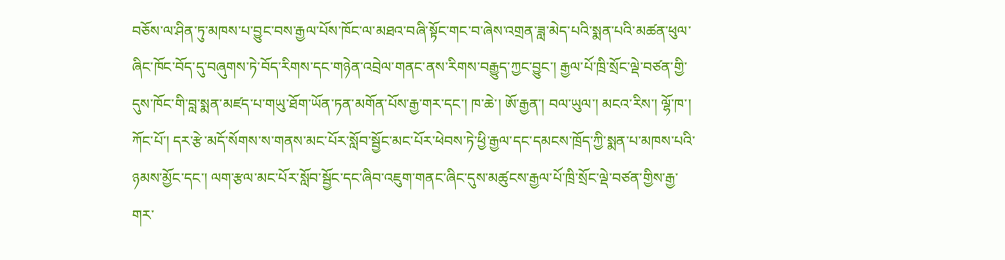བཅོས་ལ་ཤིན་ཏུ་མཁས་པ་བྱུང་བས་རྒྱལ་པོས་ཁོང་ལ་མཐའ་བཞི་སྟོང་གང་བ་ཞེས་འགྲན་ཟླ་མེད་པའི་སྨན་པའི་མཚན་ཕུལ་ཞིང་ཁོང་བོད་དུ་བཞུགས་ཏེ་བོད་རིགས་དང་གཉེན་འབྲེལ་གནང་ནས་རིགས་བརྒྱུད་ཀྱང་བྱུང་། རྒྱལ་པོ་ཁྲི་སྲོང་ལྡེ་བཙན་གྱི་དུས་ཁོང་གི་བླ་སྨན་མཛད་པ་གཡུ་ཐོག་ཡོན་ཏན་མགོན་པོས་རྒྱ་གར་དང་། ཁ་ཆེ་། ཨོ་རྒྱན་། བལ་ཡུལ་། མངའ་རིས་། ལྷོ་ཁ་། ཀོང་པོ་། དར་རྩེ་མདོ་སོགས་ས་གནས་མང་པོར་སློབ་སྦྱོང་མང་པོར་ཕེབས་ཏེ་ཕྱི་རྒྱལ་དང་དམངས་ཁྲོད་ཀྱི་སྨན་པ་མཁས་པའི་ཉམས་མྱོང་དང་། ལག་རྩལ་མང་པོར་སློབ་སྦྱོང་དང་ཞིབ་འཇུག་གནང་ཞིང་དུས་མཚུངས་རྒྱལ་པོ་ཁྲི་སྲོང་ལྡེ་བཙན་གྱིས་རྒྱ་གར་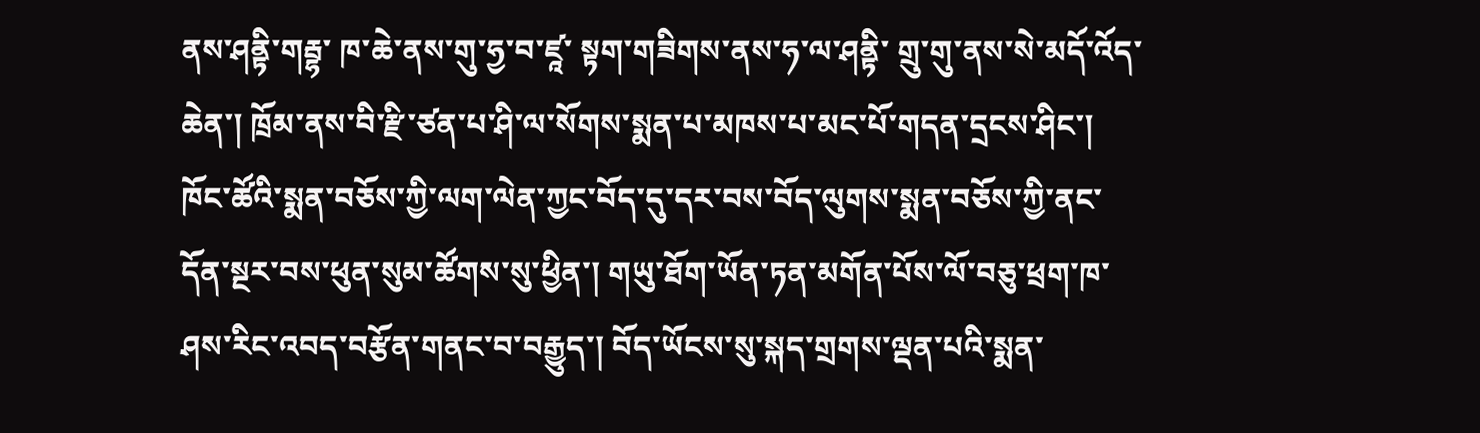ནས་ཤནྟི་གརྦྷ་ ཁ་ཆེ་ནས་གུ་ཧྱ་བ་ཛཱ་ སྟག་གཟིགས་ནས་ཧ་ལ་ཤནྟི་ གྲུ་གུ་ནས་སེ་མདོ་འོད་ཆེན་། ཁྲོམ་ནས་བི་རྫི་ཙན་པ་ཤི་ལ་སོགས་སྨན་པ་མཁས་པ་མང་པོ་གདན་དྲངས་ཤིང་། ཁོང་ཚོའི་སྨན་བཅོས་ཀྱི་ལག་ལེན་ཀྱང་བོད་དུ་དར་བས་བོད་ལུགས་སྨན་བཅོས་ཀྱི་ནང་དོན་སྔར་བས་ཕུན་སུམ་ཚོགས་སུ་ཕྱིན་། གཡུ་ཐོག་ཡོན་ཏན་མགོན་པོས་ལོ་བཅུ་ཕྲག་ཁ་ཤས་རིང་འབད་བརྩོན་གནང་བ་བརྒྱུད་། བོད་ཡོངས་སུ་སྐད་གྲགས་ལྡན་པའི་སྨན་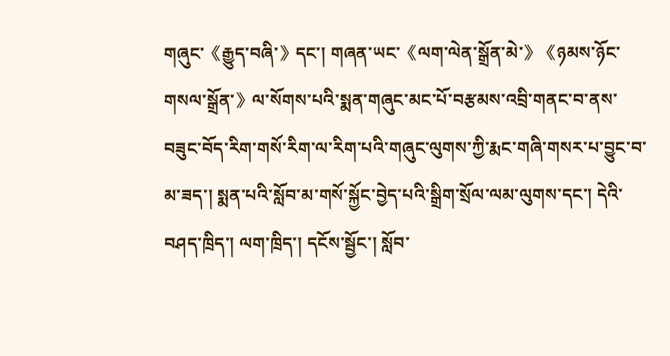གཞུང་《རྒྱུད་བཞི་》དང་། གཞན་ཡང་《ལག་ལེན་སྒྲོན་མེ་》《ཉམས་ཉོང་གསལ་སྒྲོན་》ལ་སོགས་པའི་སྨན་གཞུང་མང་པོ་བརྩམས་འབྲི་གནང་བ་ནས་བཟུང་བོད་རིག་གསོ་རིག་ལ་རིག་པའི་གཞུང་ལུགས་ཀྱི་རྨང་གཞི་གསར་པ་བྱུང་བ་མ་ཟད་། སྨན་པའི་སློབ་མ་གསོ་སྐྱོང་བྱེད་པའི་སྒྲིག་སྲོལ་ལམ་ལུགས་དང་། དེའི་བཤད་ཁྲིད་། ལག་ཁྲིད་། དངོས་སྦྱོང་། སློབ་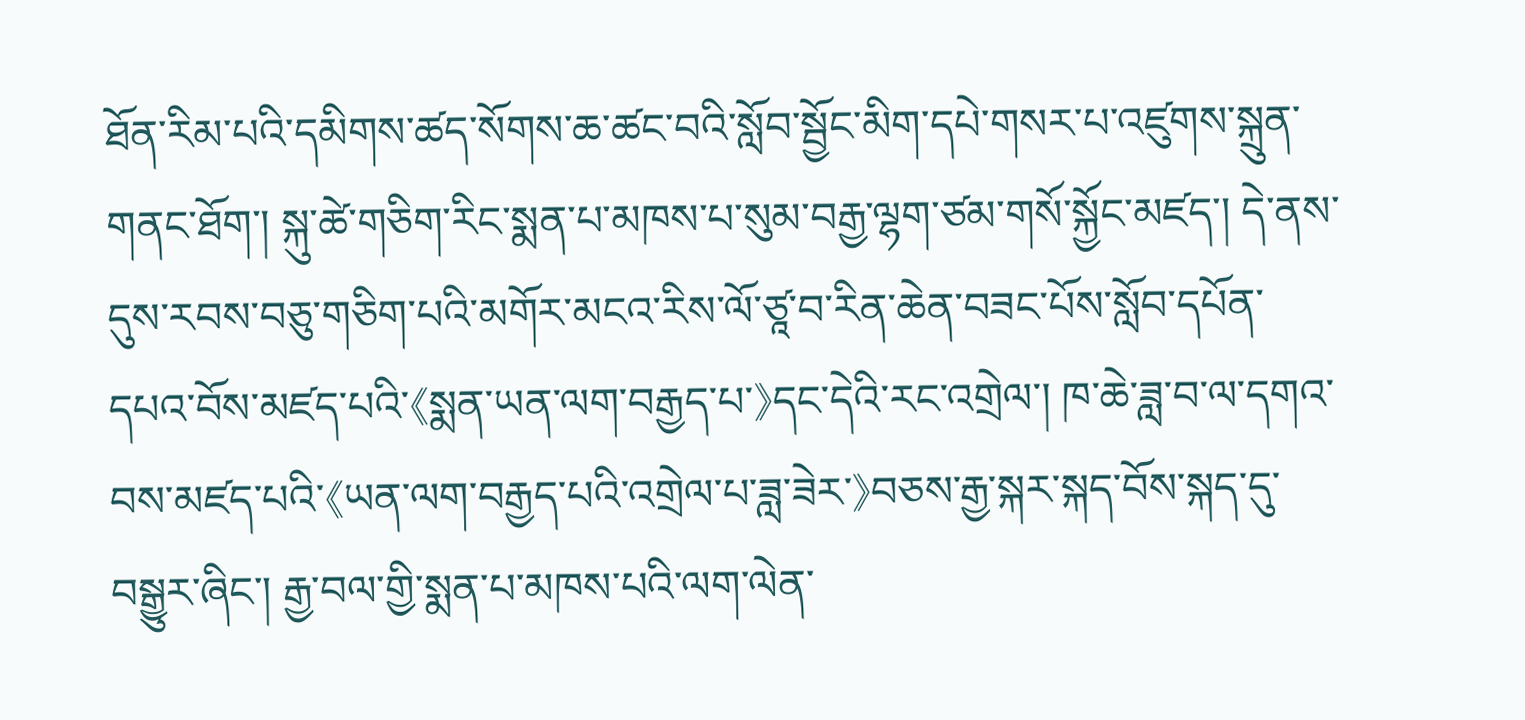ཐོན་རིམ་པའི་དམིགས་ཚད་སོགས་ཆ་ཚང་བའི་སློབ་སྦྱོང་མིག་དཔེ་གསར་པ་འཛུགས་སྐྲུན་གནང་ཐོག་། སྐུ་ཚེ་གཅིག་རིང་སྨན་པ་མཁས་པ་སུམ་བརྒྱ་ལྷག་ཙམ་གསོ་སྐྱོང་མཛད་། དེ་ནས་དུས་རབས་བཅུ་གཅིག་པའི་མགོར་མངའ་རིས་ལོ་ཙཱ་བ་རིན་ཆེན་བཟང་པོས་སློབ་དཔོན་དཔའ་བོས་མཛད་པའི་《སྨན་ཡན་ལག་བརྒྱད་པ་》དང་དེའི་རང་འགྲེལ་། ཁ་ཆེ་ཟླ་བ་ལ་དགའ་བས་མཛད་པའི་《ཡན་ལག་བརྒྱད་པའི་འགྲེལ་པ་ཟླ་ཟེར་》བཅས་རྒྱ་སྐར་སྐད་བོས་སྐད་དུ་བསྒྱུར་ཞིང་། རྒྱ་བལ་གྱི་སྨན་པ་མཁས་པའི་ལག་ལེན་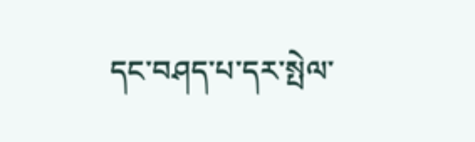དང་བཤད་པ་དར་སྤེལ་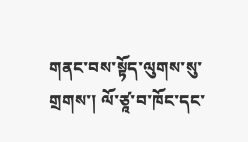གནང་བས་སྟོད་ལུགས་སུ་གྲགས་། ལོ་ཙཱ་བ་ཁོང་དང་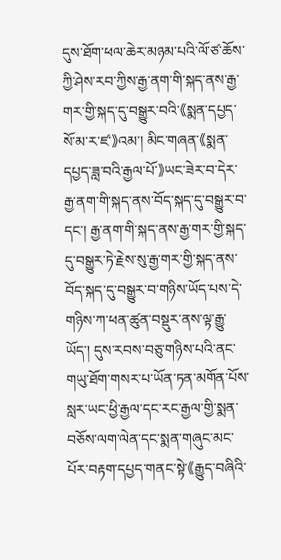དུས་ཐོག་ཕལ་ཆེར་མཉམ་པའི་ལོ་ཙ་ཆོས་ཀྱི་ཤེས་རབ་ཀྱིས་རྒྱ་ནག་གི་སྐད་ནས་རྒྱ་གར་གྱི་སྐད་དུ་བསྒྱུར་བའི་《སྨན་དཔྱད་སོ་མ་ར་ཛ་》འམ་། མིང་གཞན་《སྨན་དཔྱད་ཟླ་བའི་རྒྱལ་པོ་》ཡང་ཟེར་བ་དེར་རྒྱ་ནག་གི་སྐད་ནས་བོད་སྐད་དུ་བསྒྱུར་བ་དང་། རྒྱ་ནག་གི་སྐད་ནས་རྒྱ་གར་གྱི་སྐད་དུ་བསྒྱུར་ཏེ་རྗེས་སུ་རྒྱ་གར་གྱི་སྐད་ནས་བོད་སྐད་དུ་བསྒྱུར་བ་གཉིས་ཡོད་པས་དེ་གཉིས་ཀ་ཕན་ཚུན་བསྡུར་ནས་ལྟ་རྒྱུ་ཡོད་། དུས་རབས་བཅུ་གཉིས་པའི་ནང་གཡུ་ཐོག་གསར་པ་ཡོན་ཏན་མགོན་པོས་སླར་ཡང་ཕྱི་རྒྱལ་དང་རང་རྒྱལ་གྱི་སྨན་བཅོས་ལག་ལེན་དང་སྨན་གཞུང་མང་པོར་བརྟག་དཔྱད་གནང་སྟེ་《རྒྱུད་བཞིའི་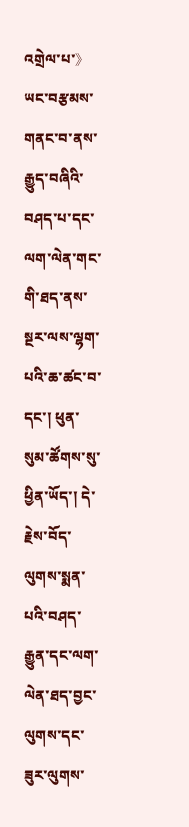འགྲེལ་པ་》ཡང་བརྩམས་གནང་བ་ནས་རྒྱུད་བཞིའི་བཤད་པ་དང་ལག་ལེན་གང་གི་ཐད་ནས་སྔར་ལས་ལྷག་པའི་ཆ་ཚང་བ་དང་། ཕུན་སུམ་ཚོགས་སུ་ཕྱིན་ཡོད་། དེ་རྗེས་བོད་ལུགས་སྨན་པའི་བཤད་རྒྱུན་དང་ལག་ལེན་ཐད་བྱང་ལུགས་དང་ཟུར་ལུགས་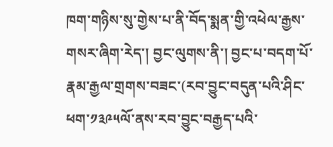ཁག་གཉིས་སུ་གྱེས་པ་ནི་བོད་སྨན་གྱི་འཕེལ་རྒྱས་གསར་ཞིག་རེད་། བྱང་ལུགས་ནི་། བྱང་པ་བདག་པོ་རྣམ་རྒྱལ་གྲགས་བཟང་(རབ་བྱུང་བདུན་པའི་ཤིང་ཕག་༡༣༩༥ལོ་ནས་རབ་བྱུང་བརྒྱད་པའི་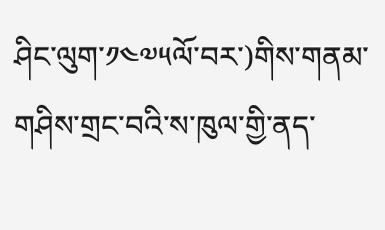ཤིང་ལུག་༡༤༧༥ལོ་བར་)གིས་གནམ་གཤིས་གྲང་བའི་ས་ཁུལ་གྱི་ནད་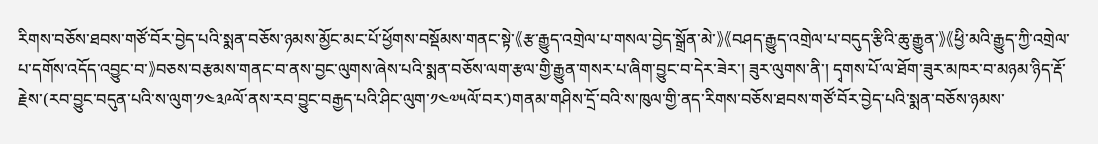རིགས་བཅོས་ཐབས་གཙོ་བོར་བྱེད་པའི་སྨན་བཅོས་ཉམས་མྱོང་མང་པོ་ཕྱོགས་བསྡོམས་གནང་སྟེ་《རྩ་རྒྱུད་འགྲེལ་པ་གསལ་བྱེད་སྒྲོན་མེ་》《བཤད་རྒྱུད་འགྲེལ་པ་བདུད་རྩིའི་ཆུ་རྒྱུན་》《ཕྱི་མའི་རྒྱུད་ཀྱི་འགྲེལ་པ་དགོས་འདོད་འབྱུང་བ་》བཅས་བརྩམས་གནང་བ་ནས་བྱང་ལུགས་ཞེས་པའི་སྨན་བཅོས་ལག་རྩལ་གྱི་རྒྱུན་གསར་པ་ཞིག་བྱུང་བ་དེར་ཟེར་། ཟུར་ལུགས་ནི་། དྭགས་པོ་ལ་ཐོག་ཟུར་མཁར་བ་མཉམ་ཉིད་རྡོ་རྗེས་(རབ་བྱུང་བདུན་པའི་ས་ལུག་༡༤༣༩ལོ་ནས་རབ་བྱུང་བརྒྱད་པའི་ཤིང་ལུག་༡༤༧༥ལོ་བར་)གནམ་གཤིས་དྲོ་བའི་ས་ཁུལ་གྱི་ནད་རིགས་བཅོས་ཐབས་གཙོ་བོར་བྱེད་པའི་སྨན་བཅོས་ཉམས་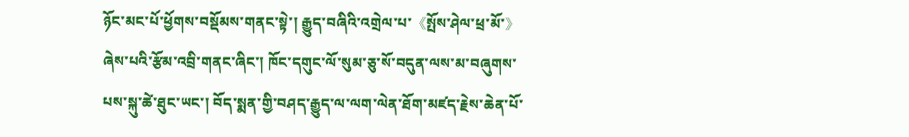ཉོང་མང་པོ་ཕྱོགས་བསྡོམས་གནང་སྟེ་། རྒྱུད་བཞིའི་འགྲེལ་པ་《སྤོས་ཤེལ་ཕྲ་མོ་》ཞེས་པའི་རྩོམ་འབྲི་གནང་ཞིང་། ཁོང་དགུང་ལོ་སུམ་ཅུ་སོ་བདུན་ལས་མ་བཞུགས་པས་སྐུ་ཚེ་ཐུང་ཡང་། བོད་སྨན་གྱི་བཤད་རྒྱུད་ལ་ལག་ལེན་ཐོག་མཛད་རྗེས་ཆེན་པོ་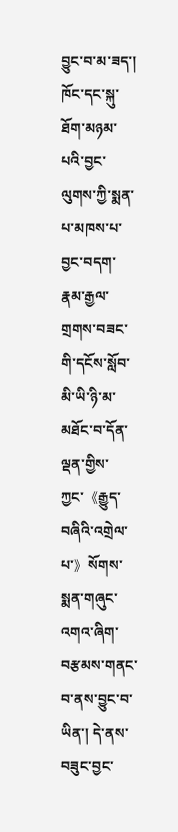བྱུང་བ་མ་ཟད་། ཁོང་དང་སྐུ་ཐོག་མཉམ་པའི་བྱང་ལུགས་ཀྱི་སྨན་པ་མཁས་པ་བྱང་བདག་རྣམ་རྒྱལ་གྲགས་བཟང་གི་དངོས་སློབ་མི་ཡི་ཉི་མ་མཐོང་བ་དོན་ལྡན་གྱིས་ཀྱང་《རྒྱུད་བཞིའི་འགྲེལ་པ་》སོགས་སྨན་གཞུང་འགའ་ཞིག་བརྩམས་གནང་བ་ནས་བྱུང་བ་ཡིན་། དེ་ནས་བཟུང་བྱང་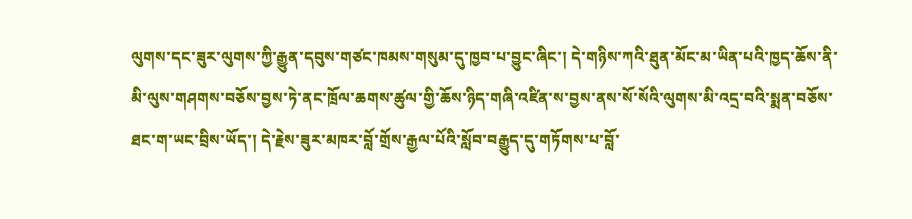ལུགས་དང་ཟུར་ལུགས་ཀྱི་རྒྱུན་དབུས་གཙང་ཁམས་གསུམ་དུ་ཁྱབ་པ་བྱུང་ཞིང་། དེ་གཉིས་ཀའི་ཐུན་མོང་མ་ཡིན་པའི་ཁྱད་ཆོས་ནི་མི་ལུས་གཤགས་བཅོས་བྱས་ཏེ་ནང་ཁྲོལ་ཆགས་ཚུལ་གྱི་ཆོས་ཉིད་གཞི་འཛིན་ས་བྱས་ནས་སོ་སོའི་ལུགས་མི་འདྲ་བའི་སྨན་བཅོས་ཐང་ག་ཡང་བྲིས་ཡོད་། དེ་རྗེས་ཟུར་མཁར་བློ་གྲོས་རྒྱལ་པོའི་སློབ་བརྒྱུད་དུ་གཏོགས་པ་བློ་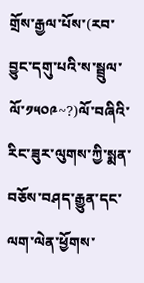གྲོས་རྒྱལ་པོས་(རབ་བྱུང་དགུ་པའི་ས་སྦྲུལ་ལོ་༡༥༠༩~?)ལོ་བཞིའི་རིང་ཟུར་ལུགས་ཀྱི་སྨན་བཅོས་བཤད་རྒྱུན་དང་ལག་ལེན་ཕྱོགས་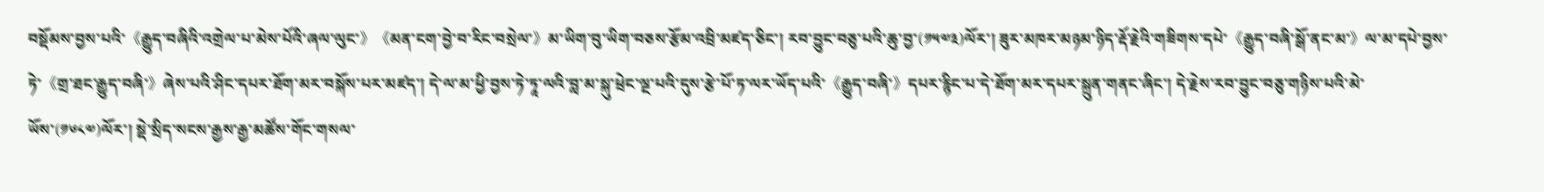བསྡོམས་བྱས་པའི་《རྒྱུད་བཞིའི་འགྲེལ་པ་མེས་པོའི་ཞལ་ལུང་》《མན་ངག་བྱེ་བ་རིང་བསྲེལ་》མ་ཡིག་བུ་ཡིག་བཅས་རྩོམ་འབྲི་མཛད་ཅིང་། རབ་བྱུང་བཅུ་པའི་ཆུ་བྱ་(༡༥༧༣)ལོར་། ཟུར་མཁར་མཉམ་ཉིད་རྡོ་རྗེའི་གཟིགས་དཔེ་《རྒྱུད་བཞི་སྒོ་ནང་མ་》ལ་མ་དཔེ་བྱས་ཏེ་《གྲ་ཐང་རྒྱུད་བཞི་》ཞེས་པའི་ཤིང་དཔར་ཐོག་མར་བསྐོས་པར་མཛད་། དེ་ལ་མ་ཕྱི་བྱས་ཏེ་ཏཱ་ལའི་བླ་མ་སྐུ་ཕྲེང་ལྔ་པའི་དུས་རྩེ་པོ་ཏ་ལར་ཡོད་པའི་《རྒྱུད་བཞི་》དཔར་རྙིང་པ་དེ་ཐོག་མར་དཔར་སྐྲུན་གནང་ཞིང་། དེ་རྗེས་རབ་བྱུང་བཅུ་གཉིས་པའི་མེ་ཡོས་(༡༦༨༧)ལོར་། སྡེ་སྲིད་སངས་རྒྱས་རྒྱ་མཚོས་གོང་གསལ་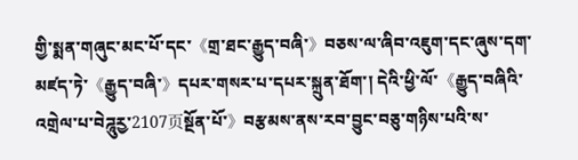གྱི་སྨན་གཞུང་མང་པོ་དང་《གྲ་ཐང་རྒྱུད་བཞི་》བཅས་ལ་ཞིབ་འཇུག་དང་ཞུས་དག་མཛད་ཏེ་《རྒྱུད་བཞི་》དཔར་གསར་པ་དཔར་སྐྲུན་ཐོག་། དེའི་ཕྱི་ལོ་《རྒྱུད་བཞིའི་འགྲེལ་པ་བེཌཱུརྱ་2107页སྔོན་པོ་》བརྩམས་ནས་རབ་བྱུང་བཅུ་གཉིས་པའི་ས་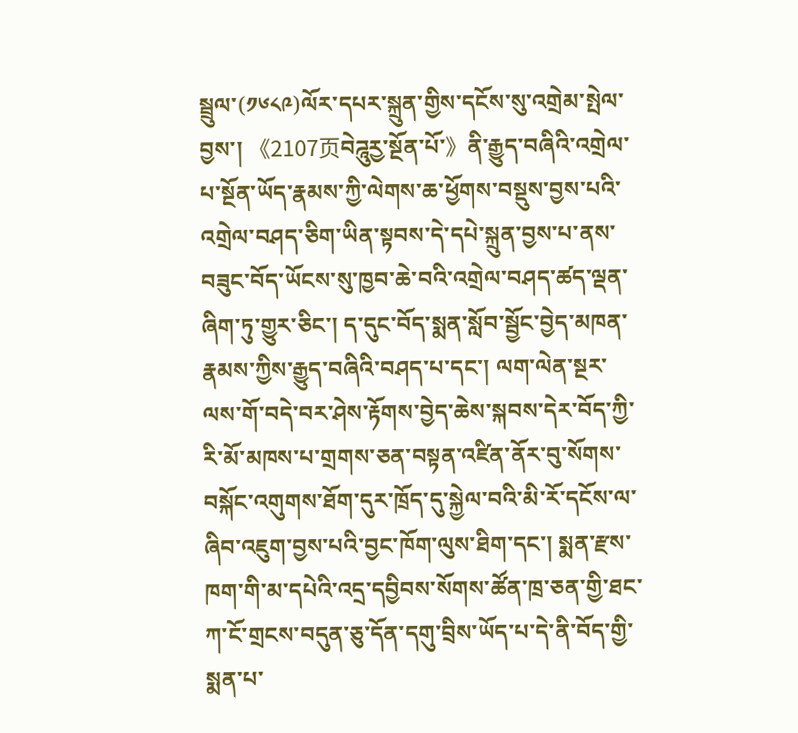སྦྲུལ་(༡༦༨༩)ལོར་དཔར་སྐྲུན་གྱིས་དངོས་སུ་འགྲེམ་སྤེལ་བྱས་། 《2107页བེཌཱུརྱ་སྔོན་པོ་》ནི་རྒྱུད་བཞིའི་འགྲེལ་པ་སྔོན་ཡོད་རྣམས་ཀྱི་ལེགས་ཆ་ཕྱོགས་བསྡུས་བྱས་པའི་འགྲེལ་བཤད་ཅིག་ཡིན་སྟབས་དེ་དཔེ་སྐྲུན་བྱས་པ་ནས་བཟུང་བོད་ཡོངས་སུ་ཁྱབ་ཆེ་བའི་འགྲེལ་བཤད་ཚད་ལྡན་ཞིག་ཏུ་གྱུར་ཅིང་། ད་དུང་བོད་སྨན་སློབ་སྦྱོང་བྱེད་མཁན་རྣམས་ཀྱིས་རྒྱུད་བཞིའི་བཤད་པ་དང་། ལག་ལེན་སྔར་ལས་གོ་བདེ་བར་ཤེས་རྟོགས་བྱེད་ཆེས་སྐབས་དེར་བོད་ཀྱི་རི་མོ་མཁས་པ་གྲགས་ཅན་བསྟན་འཛིན་ནོར་བུ་སོགས་བསྐོང་འགུགས་ཐོག་དུར་ཁྲོད་དུ་སྐྱེལ་བའི་མི་རོ་དངོས་ལ་ཞིབ་འཇུག་བྱས་པའི་བྱང་ཁོག་ལུས་ཐིག་དང་། སྨན་རྫས་ཁག་གི་མ་དཔེའི་འདྲ་དབྱིབས་སོགས་ཚོན་ཁྲ་ཅན་གྱི་ཐང་ཀ་ངོ་གྲངས་བདུན་ཅུ་དོན་དགུ་བྲིས་ཡོད་པ་དེ་ནི་བོད་གྱི་སྨན་པ་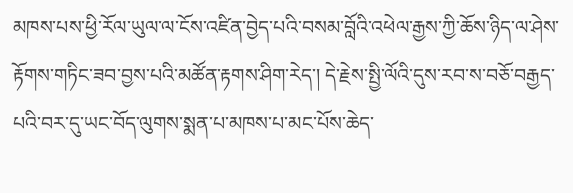མཁས་པས་ཕྱི་རོལ་ཡུལ་ལ་ངོས་འཛིན་བྱེད་པའི་བསམ་བློའི་འཕེལ་རྒྱས་ཀྱི་ཆོས་ཉིད་ལ་ཤེས་རྟོགས་གཏིང་ཟབ་བྱས་པའི་མཚོན་རྟགས་ཤིག་རེད་། དེ་རྗེས་སྤྱི་ལོའི་དུས་རབ་ས་བཅོ་བརྒྱད་པའི་བར་དུ་ཡང་བོད་ལུགས་སྨན་པ་མཁས་པ་མང་པོས་ཆེད་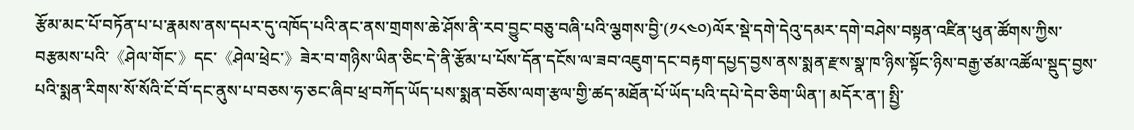རྩོམ་མང་པོ་བཏོན་པ་པ་རྣམས་ནས་དཔར་དུ་འཁོད་པའི་ནང་ནས་གྲགས་ཆེ་ཤོས་ནི་རབ་བྱུང་བཅུ་བཞི་པའི་ལྕགས་བྱི་(༡༨༤༠)ལོར་སྡེ་དགེ་དེའུ་དམར་དགེ་བཤེས་བསྟན་འཛིན་ཕུན་ཚོགས་ཀྱིས་བརྩམས་པའི་《ཤེལ་གོང་》དང་《ཤེལ་ཕྲེང་》ཟེར་བ་གཉིས་ཡིན་ཅིང་དེ་ནི་རྩོམ་པ་པོས་དོན་དངོས་ལ་ཟབ་འཇུག་དང་བརྟག་དཔྱད་བྱས་ནས་སྨན་རྫས་སྣ་ཁ་ཉིས་སྟོང་ཉིས་བརྒྱ་ཙམ་འཚོལ་སྡུད་བྱས་པའི་སྨན་རིགས་སོ་སོའི་ངོ་བོ་དང་ནུས་པ་བཅས་ཧ་ཅང་ཞིབ་ཕྲ་བཀོད་ཡོད་པས་སྨན་བཅོས་ལག་རྩལ་གྱི་ཚད་མཐོན་པོ་ཡོད་པའི་དཔེ་དེབ་ཅིག་ཡིན་། མདོར་ན་། སྤྱི་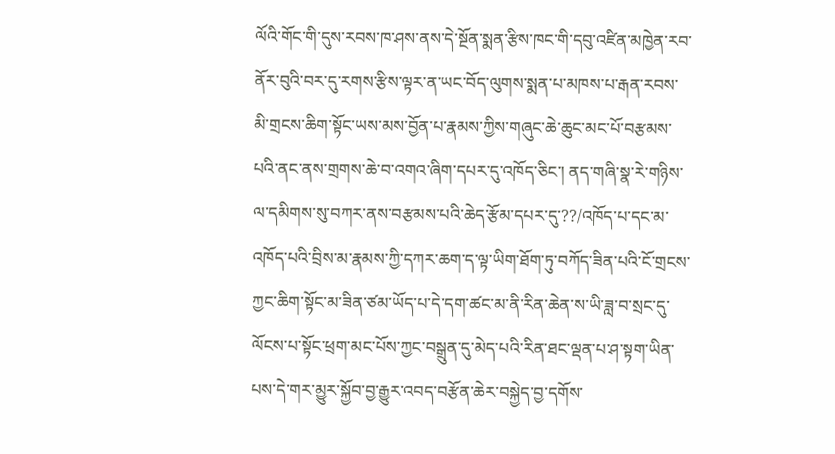ལོའི་གོང་གི་དུས་རབས་ཁ་ཤས་ནས་དེ་སྔོན་སྨན་རྩིས་ཁང་གི་དབུ་འཛིན་མཁྱེན་རབ་ནོར་བུའི་བར་དུ་རགས་རྩིས་ལྟར་ན་ཡང་བོད་ལུགས་སྨན་པ་མཁས་པ་རྒན་རབས་མི་གྲངས་ཆིག་སྟོང་ཡས་མས་བྱོན་པ་རྣམས་ཀྱིས་གཞུང་ཆེ་ཆུང་མང་པོ་བརྩམས་པའི་ནང་ནས་གྲགས་ཆེ་བ་འགའ་ཞིག་དཔར་དུ་འཁོད་ཅིང་། ནད་གཞི་སྣ་རེ་གཉིས་ལ་དམིགས་སུ་བཀར་ནས་བརྩམས་པའི་ཆེད་རྩོམ་དཔར་དུ་??/འཁོད་པ་དང་མ་འཁོད་པའི་བྲིས་མ་རྣམས་ཀྱི་དཀར་ཆག་ད་ལྟ་ཡིག་ཐོག་ཏུ་བཀོད་ཟིན་པའི་ངོ་གྲངས་ཀྱང་ཆིག་སྟོང་མ་ཟིན་ཙམ་ཡོད་པ་དེ་དག་ཚང་མ་ནི་རིན་ཆེན་ས་ཡི་ཟླ་བ་སྲང་དུ་ལོངས་པ་སྟོང་ཕྲག་མང་པོས་ཀྱང་བསྒྲུན་དུ་མེད་པའི་རིན་ཐང་ལྡན་པ་ཤ་སྟག་ཡིན་པས་དེ་གར་མྱུར་སྐྱོབ་བྱ་རྒྱུར་འབད་བརྩོན་ཆེར་བསྐྱེད་བྱ་དགོས་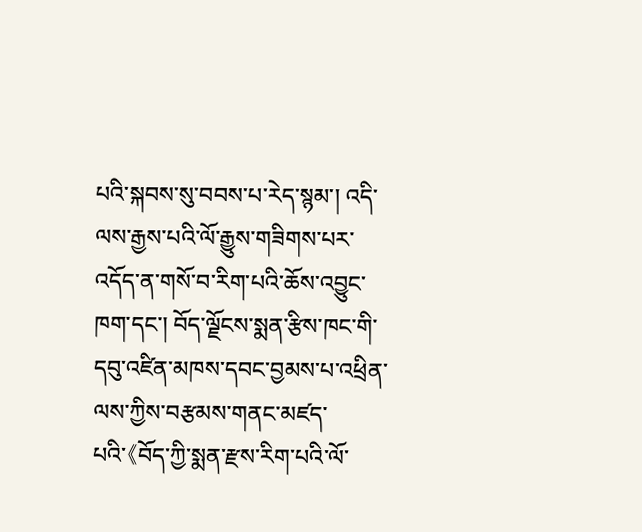པའི་སྐབས་སུ་བབས་པ་རེད་སྙམ་། འདི་ལས་རྒྱས་པའི་ལོ་རྒྱུས་གཟིགས་པར་འདོད་ན་གསོ་བ་རིག་པའི་ཆོས་འབྱུང་ཁག་དང་། བོད་ལྗོངས་སྨན་རྩིས་ཁང་གི་དབུ་འཛིན་མཁས་དབང་བྱམས་པ་འཕྲིན་ལས་ཀྱིས་བརྩམས་གནང་མཛད་པའི་《བོད་ཀྱི་སྨན་རྫས་རིག་པའི་ལོ་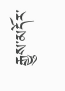རྒྱུས་མདོར་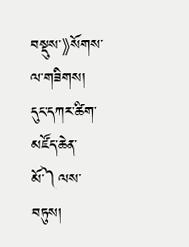བསྡུས་》སོགས་ལ་གཟིགས།
དུང་དཀར་ཚིག་མཛོད་ཆེན་མོ་༽ལས་བཏུས།